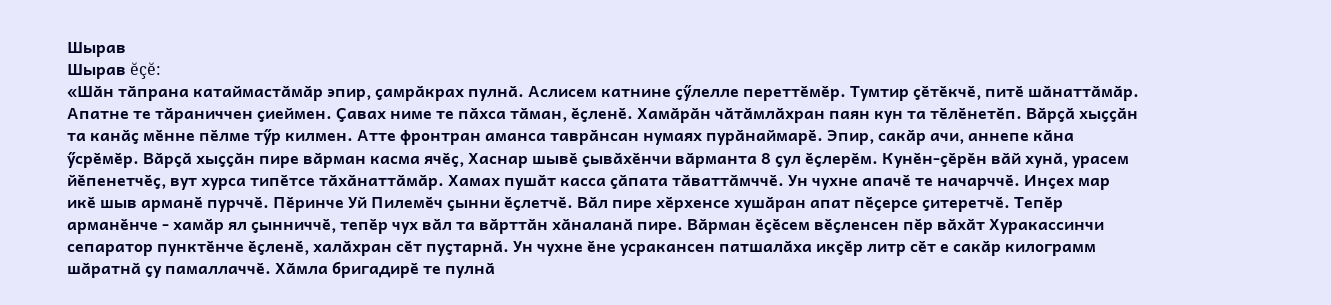Шырав
Шырав ĕçĕ:
«Шӑн тӑпрана катаймастӑмӑр эпир, ҫамрӑкрах пулнӑ. Аслисем катнине ҫӳлелле переттӗмӗр. Тумтир ҫӗтӗкчӗ, питӗ шӑнаттӑмӑр. Апатне те тӑраниччен ҫиеймен. Ҫавах ниме те пӑхса тӑман, ӗҫленӗ. Хамӑрӑн чӑтӑмлӑхран паян кун та тӗлӗнетӗп. Вӑрҫӑ хыҫҫӑн та канӑҫ мӗнне пӗлме тӳр килмен. Атте фронтран аманса таврӑнсан нумаях пурӑнаймарӗ. Эпир, сакӑр ачи, аннепе кӑна ӳсрӗмӗр. Вӑрҫӑ хыҫҫӑн пире вӑрман касма ячӗҫ, Хаснар шывӗ ҫывӑхӗнчи вӑрманта 8 ҫул ӗҫлерӗм. Кунӗн-ҫӗрӗн вӑй хунӑ, урасем йӗпенетчӗҫ, вут хурса типӗтсе тӑхӑнаттӑмӑр. Хамах пушӑт касса ҫӑпата тӑваттӑмччӗ. Ун чухне апачӗ те начарччӗ. Инҫех мар икӗ шыв арманӗ пурччӗ. Пӗринче Уй Пилемӗч ҫынни ӗҫлетчӗ. Вӑл пире хӗрхенсе хушӑран апат пӗҫерсе ҫитеретчӗ. Тепӗр арманӗнче - хамӑр ял ҫынниччӗ, тепӗр чух вӑл та вӑрттӑн хӑналанӑ пире. Вӑрман ӗҫӗсем вӗҫленсен пӗр вӑхӑт Хуракассинчи сепаратор пунктӗнче ӗҫленӗ, халӑхран сӗт пуҫтарнӑ. Ун чухне ӗне усракансен патшалӑха икҫӗр литр сӗт е сакӑр килограмм шӑратнӑ ҫу памаллаччӗ. Хӑмла бригадирӗ те пулнӑ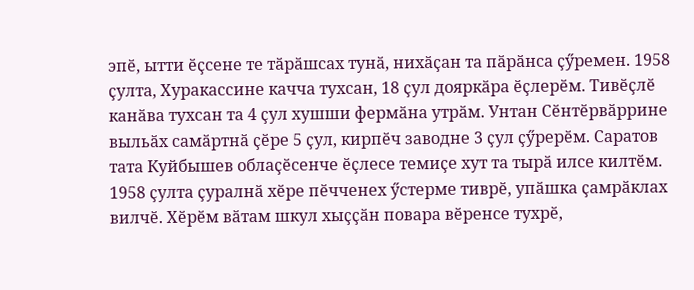эпӗ, ытти ӗҫсене те тӑрӑшсах тунӑ, нихӑҫан та пӑрӑнса ҫӳремен. 1958 ҫулта, Хуракассине качча тухсан, 18 ҫул дояркӑра ӗҫлерӗм. Тивӗҫлӗ канӑва тухсан та 4 ҫул хушши фермӑна утрӑм. Унтан Сӗнтӗрвӑррине выльӑх самӑртнӑ ҫӗре 5 ҫул, кирпӗч заводне 3 ҫул ҫӳрерӗм. Саратов тата Куйбышев облаҫӗсенче ӗҫлесе темиҫе хут та тырӑ илсе килтӗм. 1958 ҫулта ҫуралнӑ хӗре пӗчченех ӳстерме тиврӗ, упӑшка ҫамрӑклах вилчӗ. Хӗрӗм вӑтам шкул хыҫҫӑн повара вӗренсе тухрӗ,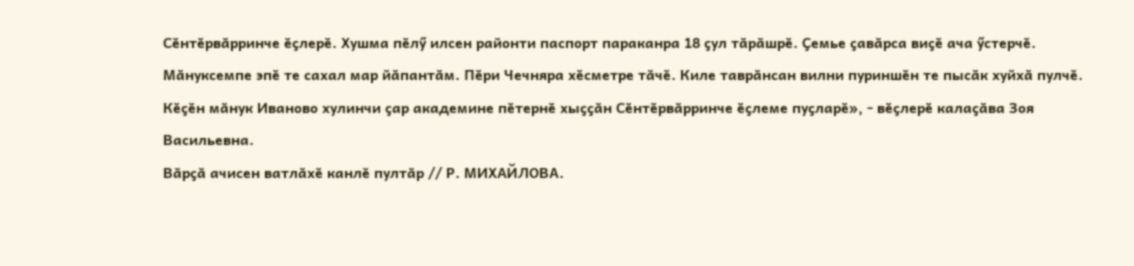Сӗнтӗрвӑрринче ӗҫлерӗ. Хушма пӗлӳ илсен районти паспорт параканра 18 ҫул тӑрӑшрӗ. Ҫемье ҫавӑрса виҫӗ ача ӳстерчӗ. Мӑнуксемпе эпӗ те сахал мар йӑпантӑм. Пӗри Чечняра хӗсметре тӑчӗ. Киле таврӑнсан вилни пуриншӗн те пысӑк хуйхӑ пулчӗ. Кӗҫӗн мӑнук Иваново хулинчи ҫар академине пӗтернӗ хыҫҫӑн Сӗнтӗрвӑрринче ӗҫлеме пуҫларӗ», - вӗҫлерӗ калаҫӑва Зоя Васильевна.
Вӑрҫӑ ачисен ватлӑхӗ канлӗ пултӑр // Р. МИХАЙЛОВА.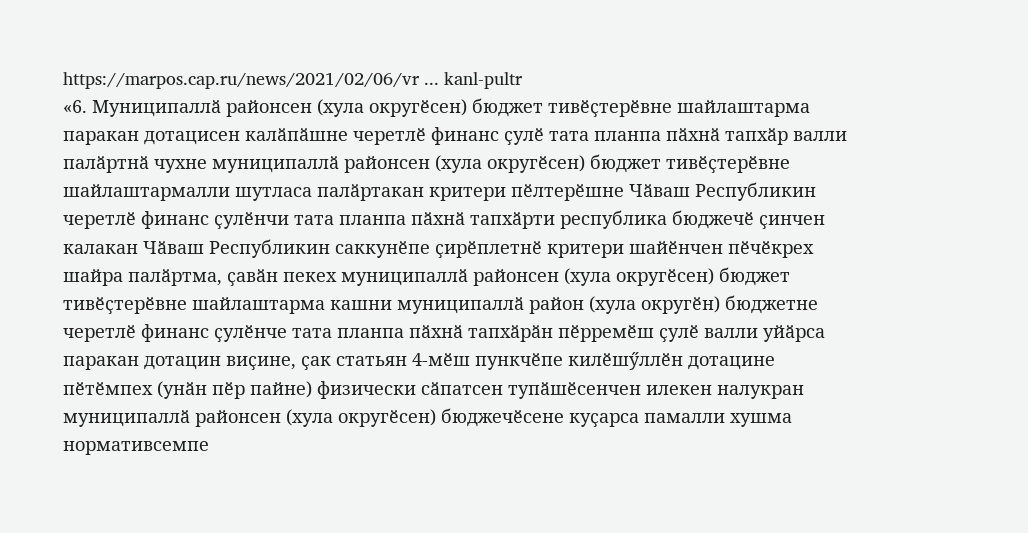https://marpos.cap.ru/news/2021/02/06/vr ... kanl-pultr
«6. Муниципаллӑ районсен (хула округӗсен) бюджет тивӗҫтерӗвне шайлаштарма паракан дотацисен калӑпӑшне черетлӗ финанс ҫулӗ тата планпа пӑхнӑ тапхӑр валли палӑртнӑ чухне муниципаллӑ районсен (хула округӗсен) бюджет тивӗҫтерӗвне шайлаштармалли шутласа палӑртакан критери пӗлтерӗшне Чӑваш Республикин черетлӗ финанс ҫулӗнчи тата планпа пӑхнӑ тапхӑрти республика бюджечӗ ҫинчен калакан Чӑваш Республикин саккунӗпе ҫирӗплетнӗ критери шайӗнчен пӗчӗкрех шайра палӑртма, ҫавӑн пекех муниципаллӑ районсен (хула округӗсен) бюджет тивӗҫтерӗвне шайлаштарма кашни муниципаллӑ район (хула округӗн) бюджетне черетлӗ финанс ҫулӗнче тата планпа пӑхнӑ тапхӑрӑн пӗрремӗш ҫулӗ валли уйӑрса паракан дотацин виҫине, ҫак статьян 4-мӗш пункчӗпе килӗшӳллӗн дотацине пӗтӗмпех (унӑн пӗр пайне) физически сӑпатсен тупӑшӗсенчен илекен налукран муниципаллӑ районсен (хула округӗсен) бюджечӗсене куҫарса памалли хушма нормативсемпе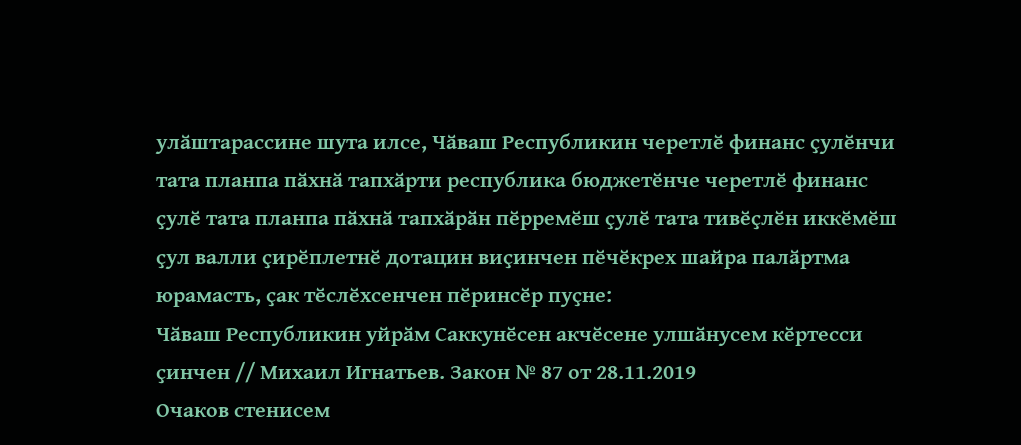улӑштарассине шута илсе, Чӑваш Республикин черетлӗ финанс ҫулӗнчи тата планпа пӑхнӑ тапхӑрти республика бюджетӗнче черетлӗ финанс ҫулӗ тата планпа пӑхнӑ тапхӑрӑн пӗрремӗш ҫулӗ тата тивӗҫлӗн иккӗмӗш ҫул валли ҫирӗплетнӗ дотацин виҫинчен пӗчӗкрех шайра палӑртма юрамасть, ҫак тӗслӗхсенчен пӗринсӗр пуҫне:
Чӑваш Республикин уйрӑм Саккунӗсен акчӗсене улшӑнусем кӗртесси ҫинчен // Михаил Игнатьев. Закон № 87 от 28.11.2019
Очаков стенисем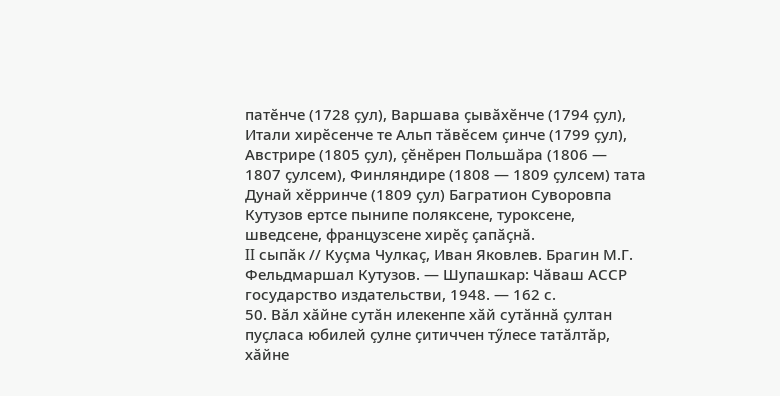патӗнче (1728 ҫул), Варшава ҫывӑхӗнче (1794 ҫул), Итали хирӗсенче те Альп тӑвӗсем ҫинче (1799 ҫул), Австрире (1805 ҫул), ҫӗнӗрен Польшӑра (1806 — 1807 ҫулсем), Финляндире (1808 — 1809 ҫулсем) тата Дунай хӗрринче (1809 ҫул) Багратион Суворовпа Кутузов ертсе пынипе поляксене, туроксене, шведсене, французсене хирӗҫ ҫапӑҫнӑ.
II сыпӑк // Куҫма Чулкаҫ, Иван Яковлев. Брагин М.Г. Фельдмаршал Кутузов. — Шупашкар: Чӑваш АССР государство издательстви, 1948. — 162 с.
50. Вӑл хӑйне сутӑн илекенпе хӑй сутӑннӑ ҫултан пуҫласа юбилей ҫулне ҫитиччен тӳлесе татӑлтӑр, хӑйне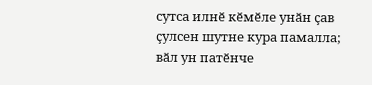сутса илнӗ кӗмӗле унӑн ҫав ҫулсен шутне кура памалла; вӑл ун патӗнче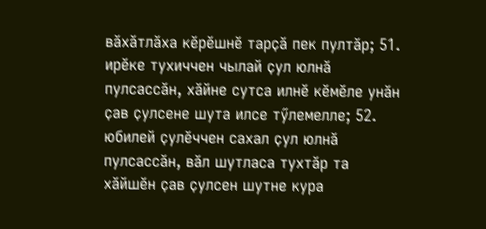вӑхӑтлӑха кӗрӗшнӗ тарҫӑ пек пултӑр; 51. ирӗке тухиччен чылай ҫул юлнӑ пулсассӑн, хӑйне сутса илнӗ кӗмӗле унӑн ҫав ҫулсене шута илсе тӳлемелле; 52. юбилей ҫулӗччен сахал ҫул юлнӑ пулсассӑн, вӑл шутласа тухтӑр та хӑйшӗн ҫав ҫулсен шутне кура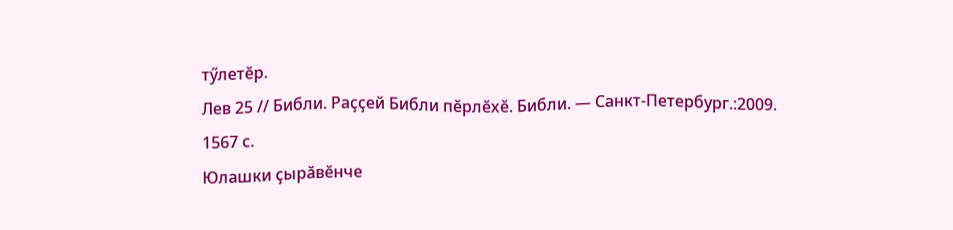тӳлетӗр.
Лев 25 // Библи. Раҫҫей Библи пӗрлӗхӗ. Библи. — Санкт-Петербург.:2009. 1567 с.
Юлашки ҫырӑвӗнче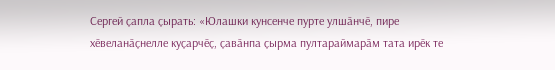Сергей ҫапла ҫырать: «Юлашки кунсенче пурте улшӑнчӗ, пире хӗвеланӑҫнелле куҫарчӗҫ, ҫавӑнпа ҫырма пултараймарӑм тата ирӗк те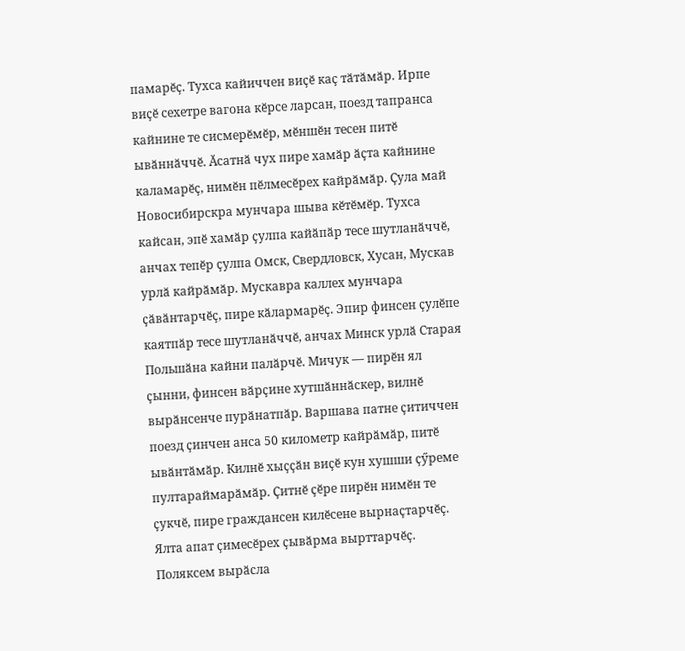памарӗҫ. Тухса кайиччен виҫӗ каҫ тӑтӑмӑр. Ирпе виҫӗ сехетре вагона кӗрсе ларсан, поезд тапранса кайнине те сисмерӗмӗр, мӗншӗн тесен питӗ ывӑннӑччӗ. Ӑсатнӑ чух пире хамӑр ӑҫта кайнине каламарӗҫ, нимӗн пӗлмесӗрех кайрӑмӑр. Ҫула май Новосибирскра мунчара шыва кӗтӗмӗр. Тухса кайсан, эпӗ хамӑр ҫулпа кайӑпӑр тесе шутланӑччӗ, анчах тепӗр ҫулпа Омск, Свердловск, Хусан, Мускав урлӑ кайрӑмӑр. Мускавра каллех мунчара ҫӑвӑнтарчӗҫ, пире кӑлармарӗҫ. Эпир финсен ҫулӗпе каятпӑр тесе шутланӑччӗ, анчах Минск урлӑ Старая Польшӑна кайни палӑрчӗ. Мичук — пирӗн ял ҫынни, финсен вӑрҫине хутшӑннӑскер, вилнӗ вырӑнсенче пурӑнатпӑр. Варшава патне ҫитиччен поезд ҫинчен анса 50 километр кайрӑмӑр, питӗ ывӑнтӑмӑр. Килнӗ хыҫҫӑн виҫӗ кун хушши ҫӳреме пултараймарӑмӑр. Ҫитнӗ ҫӗре пирӗн нимӗн те ҫукчӗ, пире граждансен килӗсене вырнаҫтарчӗҫ. Ялта апат ҫимесӗрех ҫывӑрма вырттарчӗҫ. Поляксем вырӑсла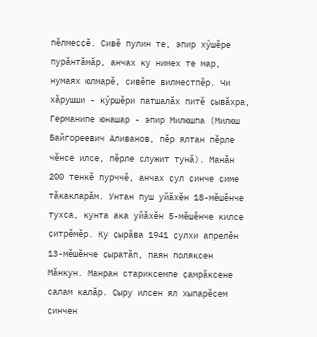пӗлмеҫҫӗ. Сивӗ пулин те, эпир хӳшӗре пурӑнтӑмӑр, анчах ку нимех те мар, нумаях юлмарӗ, сивӗпе вилместпӗр. Чи хӑрушши - кӳршӗри патшалӑх питӗ ҫывӑхра, Германипе юнашар - эпир Милюшпа (Милюш Байгореевич Аливанов, пӗр ялтан пӗрле чӗнсе илсе, пӗрле служит тунӑ). Манӑн 200 тенкӗ пурччӗ, анчах ҫул ҫинче ҫиме тӑкакларӑм. Унтан пуш уйӑхӗн 18-мӗшӗнче тухса, кунта ака уйӑхӗн 5-мӗшӗнче килсе ҫитрӗмӗр. Ку ҫырӑва 1941 ҫулхи апрелӗн 13-мӗшӗнче ҫыратӑп, паян поляксен Мӑнкун. Манран стариксемпе ҫамрӑксене салам калӑр. Ҫыру илсен ял хыпарӗсем ҫинчен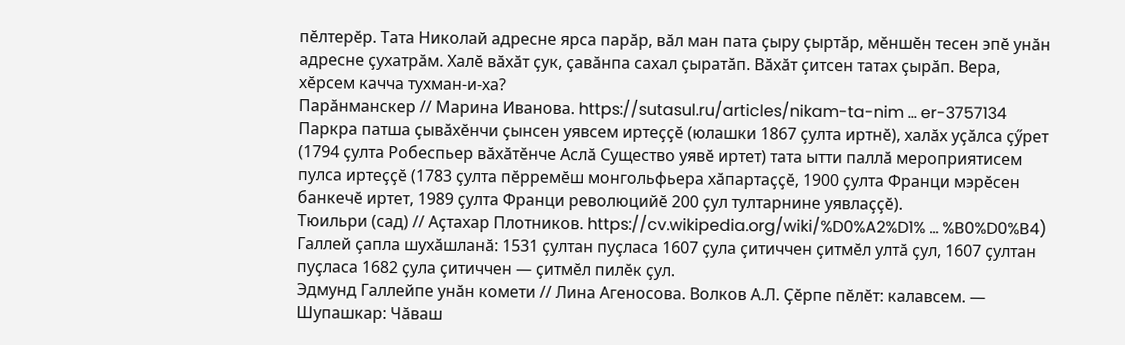пӗлтерӗр. Тата Николай адресне ярса парӑр, вӑл ман пата ҫыру ҫыртӑр, мӗншӗн тесен эпӗ унӑн адресне ҫухатрӑм. Халӗ вӑхӑт ҫук, ҫавӑнпа сахал ҫыратӑп. Вӑхӑт ҫитсен татах ҫырӑп. Вера, хӗрсем качча тухман-и-ха?
Парӑнманскер // Марина Иванова. https://sutasul.ru/articles/nikam-ta-nim ... er-3757134
Паркра патша ҫывӑхӗнчи ҫынсен уявсем иртеҫҫӗ (юлашки 1867 ҫулта иртнӗ), халӑх уҫӑлса ҫӳрет (1794 ҫулта Робеспьер вӑхӑтӗнче Аслӑ Существо уявӗ иртет) тата ытти паллӑ мероприятисем пулса иртеҫҫӗ (1783 ҫулта пӗрремӗш монгольфьера хӑпартаҫҫӗ, 1900 ҫулта Франци мэрӗсен банкечӗ иртет, 1989 ҫулта Франци революцийӗ 200 ҫул тултарнине уявлаҫҫӗ).
Тюильри (сад) // Аҫтахар Плотников. https://cv.wikipedia.org/wiki/%D0%A2%D1% ... %B0%D0%B4)
Галлей ҫапла шухӑшланӑ: 1531 ҫултан пуҫласа 1607 ҫула ҫитиччен ҫитмӗл ултӑ ҫул, 1607 ҫултан пуҫласа 1682 ҫула ҫитиччен — ҫитмӗл пилӗк ҫул.
Эдмунд Галлейпе унӑн комети // Лина Агеносова. Волков А.Л. Ҫӗрпе пӗлӗт: калавсем. — Шупашкар: Чӑваш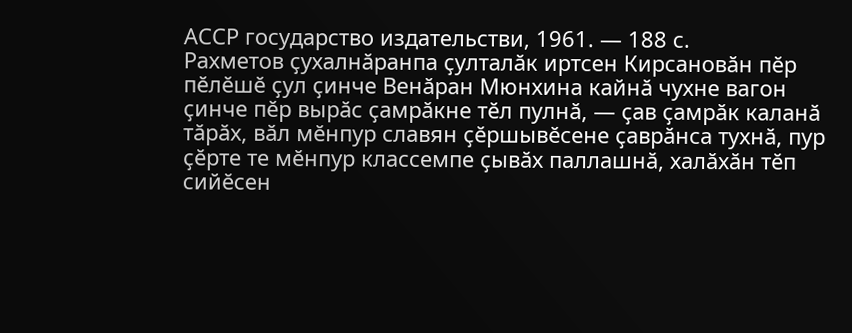АССР государство издательстви, 1961. — 188 с.
Рахметов ҫухалнӑранпа ҫулталӑк иртсен Кирсановӑн пӗр пӗлӗшӗ ҫул ҫинче Венӑран Мюнхина кайнӑ чухне вагон ҫинче пӗр вырӑс ҫамрӑкне тӗл пулнӑ, — ҫав ҫамрӑк каланӑ тӑрӑх, вӑл мӗнпур славян ҫӗршывӗсене ҫаврӑнса тухнӑ, пур ҫӗрте те мӗнпур классемпе ҫывӑх паллашнӑ, халӑхӑн тӗп сийӗсен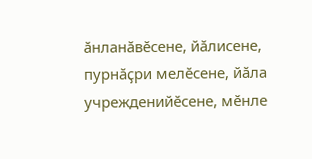ӑнланӑвӗсене, йӑлисене, пурнӑҫри мелӗсене, йӑла учрежденийӗсене, мӗнле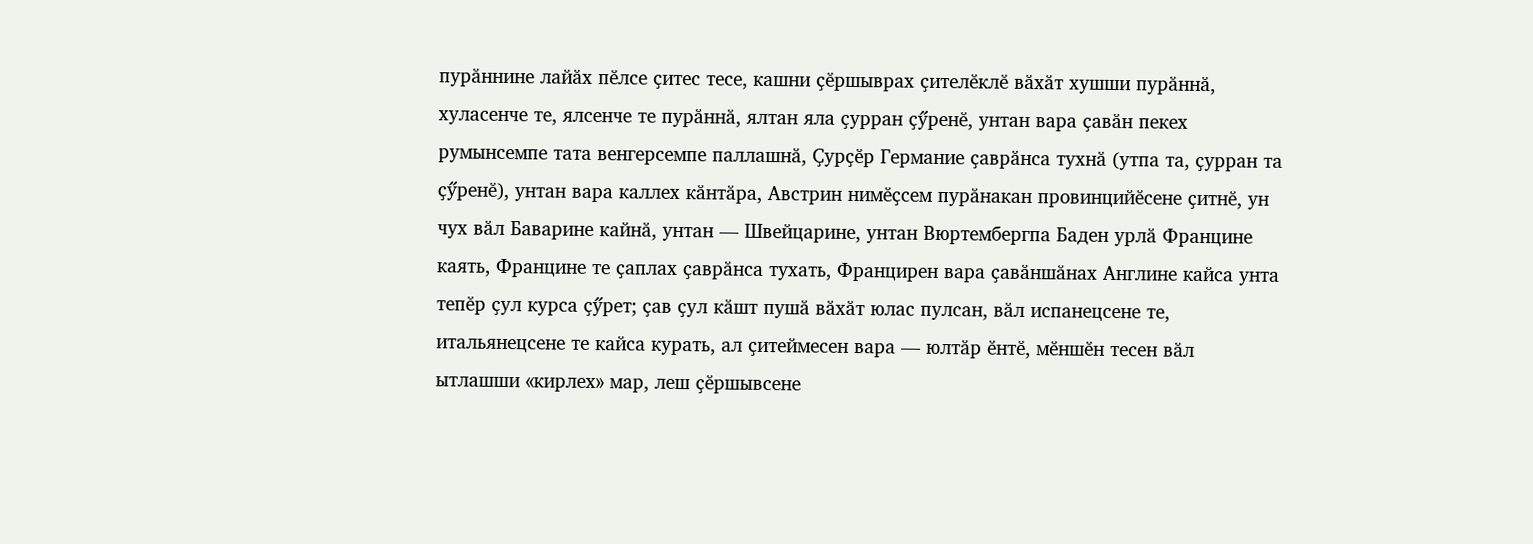пурӑннине лайӑх пӗлсе ҫитес тесе, кашни ҫӗршыврах ҫителӗклӗ вӑхӑт хушши пурӑннӑ, хуласенче те, ялсенче те пурӑннӑ, ялтан яла ҫурран ҫӳренӗ, унтан вара ҫавӑн пекех румынсемпе тата венгерсемпе паллашнӑ, Ҫурҫӗр Германие ҫаврӑнса тухнӑ (утпа та, ҫурран та ҫӳренӗ), унтан вара каллех кӑнтӑра, Австрин нимӗҫсем пурӑнакан провинцийӗсене ҫитнӗ, ун чух вӑл Баварине кайнӑ, унтан — Швейцарине, унтан Вюртембергпа Баден урлӑ Францине каять, Францине те ҫаплах ҫаврӑнса тухать, Францирен вара ҫавӑншӑнах Англине кайса унта тепӗр ҫул курса ҫӳрет; ҫав ҫул кӑшт пушӑ вӑхӑт юлас пулсан, вӑл испанецсене те, итальянецсене те кайса курать, ал ҫитеймесен вара — юлтӑр ӗнтӗ, мӗншӗн тесен вӑл ытлашши «кирлех» мар, леш ҫӗршывсене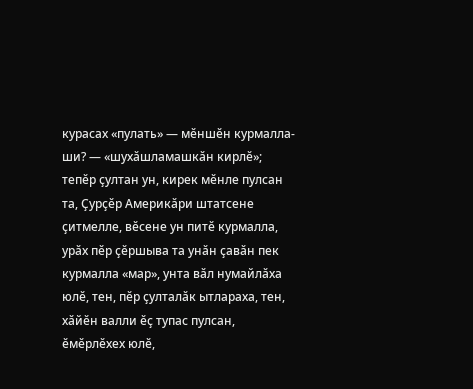курасах «пулать» — мӗншӗн курмалла-ши? — «шухӑшламашкӑн кирлӗ»; тепӗр ҫултан ун, кирек мӗнле пулсан та, Ҫурҫӗр Америкӑри штатсене ҫитмелле, вӗсене ун питӗ курмалла, урӑх пӗр ҫӗршыва та унӑн ҫавӑн пек курмалла «мар», унта вӑл нумайлӑха юлӗ, тен, пӗр ҫулталӑк ытлараха, тен, хӑйӗн валли ӗҫ тупас пулсан, ӗмӗрлӗхех юлӗ,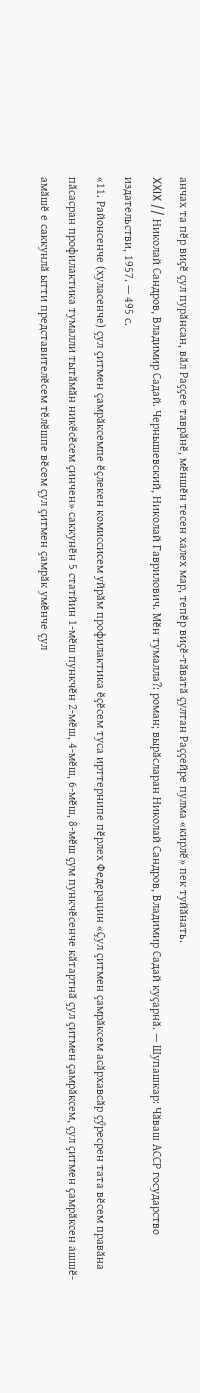анчах та пӗр виҫӗ ҫул пурӑнсан, вӑл Раҫҫее таврӑнӗ, мӗншӗн тесен халех мар, тепӗр виҫӗ-тӑватӑ ҫултан Раҫҫейре пулма «кирлӗ» пек туйӑнать.
XXIX // Николай Сандров, Владимир Садай. Чернышевский, Николай Гаврилович. Мӗн тумалла?: роман; вырӑсларан Николай Сандров, Владимир Садай куҫарнӑ. — Шупашкар: Чӑваш АССР государство издательстви, 1957. — 495 с.
«11. Районсенче (хуласенче) ҫул ҫитмен ҫамрӑксемпе ӗҫлекен комиссисем уйрӑм профилактика ӗҫӗсем туса ирттернипе пӗрлех Федерацин «Ҫул ҫитмен ҫамрӑксем асӑрхавсӑр ҫӳресрен тата вӗсем правӑна пӑсасран профилактика тумалли тытӑмӑн никӗсӗсем ҫинчен» саккунӗн 5 статйин 1-мӗш пункчӗн 2-мӗш, 4-мӗш, 6-мӗш, 8-мӗш ҫум пункчӗсенче кӑтартнӑ ҫул ҫитмен ҫамрӑксем, ҫул ҫитмен ҫамрӑксен ашшӗ-амӑшӗ е саккунлӑ ытти представителӗсем тӗлӗшпе вӗсем ҫул ҫитмен ҫамрӑк умӗнче ҫул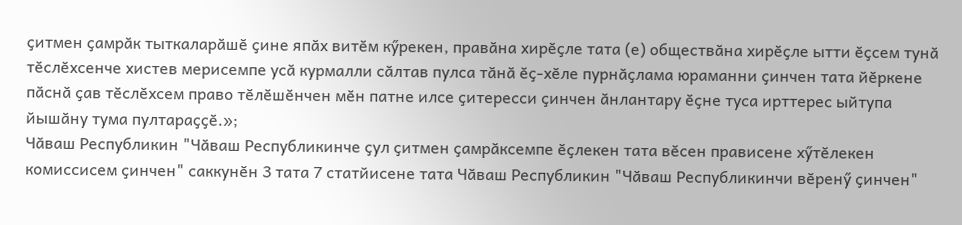ҫитмен ҫамрӑк тыткаларӑшӗ ҫине япӑх витӗм кӳрекен, правӑна хирӗҫле тата (е) обществӑна хирӗҫле ытти ӗҫсем тунӑ тӗслӗхсенче хистев мерисемпе усӑ курмалли сӑлтав пулса тӑнӑ ӗҫ-хӗле пурнӑҫлама юраманни ҫинчен тата йӗркене пӑснӑ ҫав тӗслӗхсем право тӗлӗшӗнчен мӗн патне илсе ҫитересси ҫинчен ӑнлантару ӗҫне туса ирттерес ыйтупа йышӑну тума пултараҫҫӗ.»;
Чӑваш Республикин "Чӑваш Республикинче ҫул ҫитмен ҫамрӑксемпе ӗҫлекен тата вӗсен прависене хӳтӗлекен комиссисем ҫинчен" саккунӗн 3 тата 7 статйисене тата Чӑваш Республикин "Чӑваш Республикинчи вӗренӳ ҫинчен"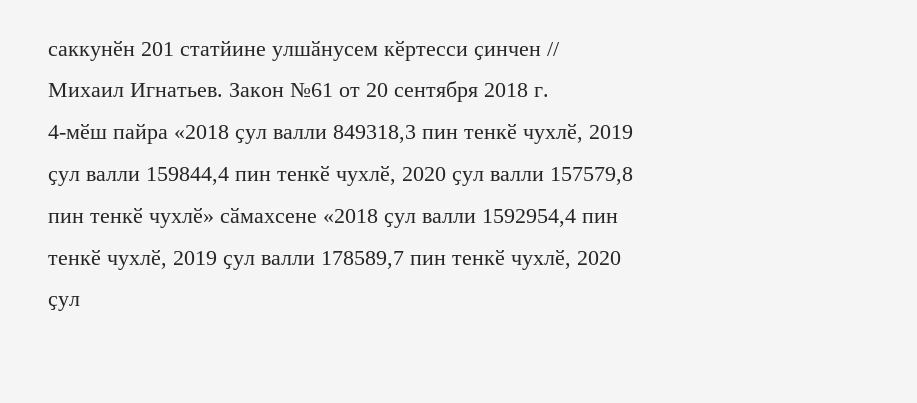саккунӗн 201 статйине улшӑнусем кӗртесси ҫинчен // Михаил Игнатьев. Закон №61 от 20 сентября 2018 г.
4-мӗш пайра «2018 ҫул валли 849318,3 пин тенкӗ чухлӗ, 2019 ҫул валли 159844,4 пин тенкӗ чухлӗ, 2020 ҫул валли 157579,8 пин тенкӗ чухлӗ» сӑмахсене «2018 ҫул валли 1592954,4 пин тенкӗ чухлӗ, 2019 ҫул валли 178589,7 пин тенкӗ чухлӗ, 2020 ҫул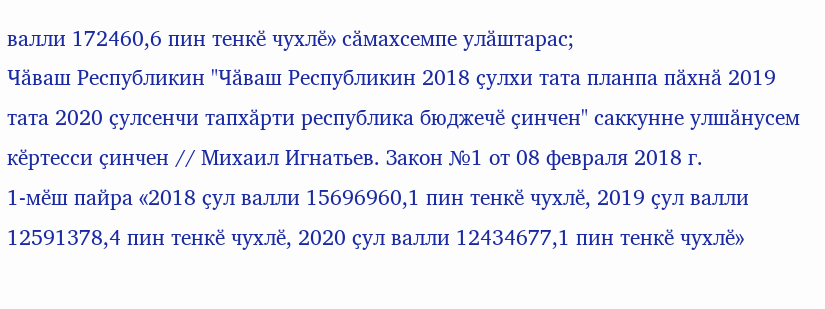валли 172460,6 пин тенкӗ чухлӗ» сӑмахсемпе улӑштарас;
Чӑваш Республикин "Чӑваш Республикин 2018 ҫулхи тата планпа пӑхнӑ 2019 тата 2020 ҫулсенчи тапхӑрти республика бюджечӗ ҫинчен" саккунне улшӑнусем кӗртесси ҫинчен // Михаил Игнатьев. Закон №1 от 08 февраля 2018 г.
1-мӗш пайра «2018 ҫул валли 15696960,1 пин тенкӗ чухлӗ, 2019 ҫул валли 12591378,4 пин тенкӗ чухлӗ, 2020 ҫул валли 12434677,1 пин тенкӗ чухлӗ»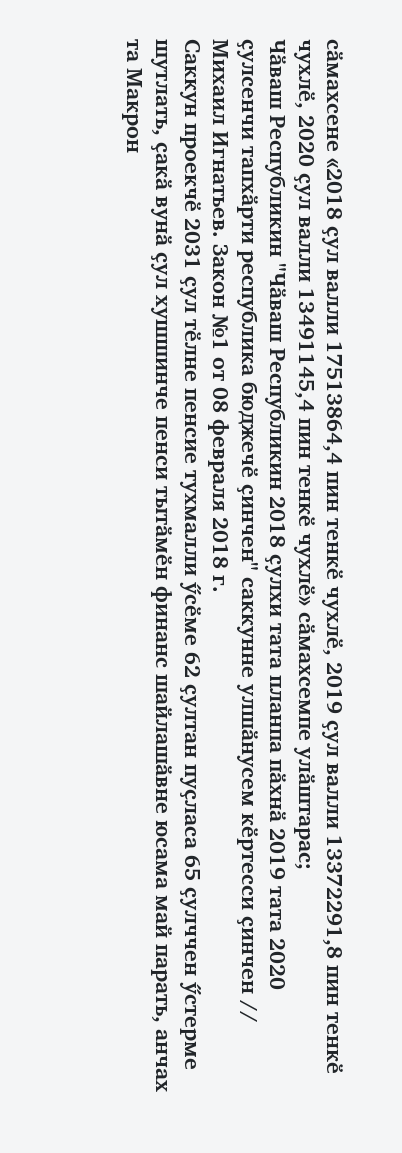сӑмахсене «2018 ҫул валли 17513864,4 пин тенкӗ чухлӗ, 2019 ҫул валли 13372291,8 пин тенкӗ чухлӗ, 2020 ҫул валли 13491145,4 пин тенкӗ чухлӗ» сӑмахсемпе улӑштарас;
Чӑваш Республикин "Чӑваш Республикин 2018 ҫулхи тата планпа пӑхнӑ 2019 тата 2020 ҫулсенчи тапхӑрти республика бюджечӗ ҫинчен" саккунне улшӑнусем кӗртесси ҫинчен // Михаил Игнатьев. Закон №1 от 08 февраля 2018 г.
Саккун проекчӗ 2031 ҫул тӗлне пенсие тухмалли ӳсӗме 62 ҫултан пуҫласа 65 ҫулччен ӳстерме шутлать, ҫакӑ вунӑ ҫул хушшинче пенси тытӑмӗн финанс шайлашӑвне юсама май парать, анчах та Макрон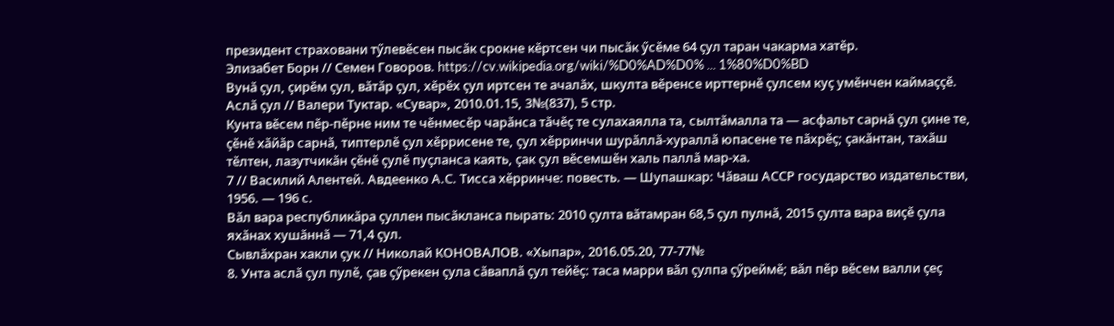президент страховани тӳлевӗсен пысӑк срокне кӗртсен чи пысӑк ӳсӗме 64 ҫул таран чакарма хатӗр.
Элизабет Борн // Семен Говоров. https://cv.wikipedia.org/wiki/%D0%AD%D0% ... 1%80%D0%BD
Вунӑ ҫул, ҫирӗм ҫул, вӑтӑр ҫул, хӗрӗх ҫул иртсен те ачалӑх, шкулта вӗренсе ирттернӗ ҫулсем куҫ умӗнчен каймаҫҫӗ.
Аслӑ ҫул // Валери Туктар. «Сувар», 2010.01.15, 3№(837), 5 стр.
Кунта вӗсем пӗр-пӗрне ним те чӗнмесӗр чарӑнса тӑчӗҫ те сулахаялла та, сылтӑмалла та — асфальт сарнӑ ҫул ҫине те, ҫӗнӗ хӑйӑр сарнӑ, типтерлӗ ҫул хӗррисене те, ҫул хӗрринчи шурӑллӑ-хураллӑ юпасене те пӑхрӗҫ; ҫакӑнтан, тахӑш тӗлтен, лазутчикӑн ҫӗнӗ ҫулӗ пуҫланса каять, ҫак ҫул вӗсемшӗн халь паллӑ мар-ха.
7 // Василий Алентей. Авдеенко А.С. Тисса хӗрринче: повесть. — Шупашкар: Чӑваш АССР государство издательстви, 1956. — 196 с.
Вӑл вара республикӑра ҫуллен пысӑкланса пырать: 2010 ҫулта вӑтамран 68,5 ҫул пулнӑ, 2015 ҫулта вара виҫӗ ҫула яхӑнах хушӑннӑ — 71,4 ҫул.
Сывлӑхран хакли ҫук // Николай КОНОВАЛОВ. «Хыпар», 2016.05.20, 77-77№
8. Унта аслӑ ҫул пулӗ, ҫав ҫӳрекен ҫула сӑваплӑ ҫул тейӗҫ: таса марри вӑл ҫулпа ҫӳреймӗ; вӑл пӗр вӗсем валли ҫеҫ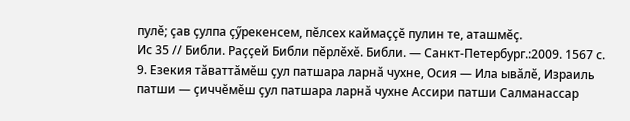пулӗ; ҫав ҫулпа ҫӳрекенсем, пӗлсех каймаҫҫӗ пулин те, аташмӗҫ.
Ис 35 // Библи. Раҫҫей Библи пӗрлӗхӗ. Библи. — Санкт-Петербург.:2009. 1567 с.
9. Езекия тӑваттӑмӗш ҫул патшара ларнӑ чухне, Осия — Ила ывӑлӗ, Израиль патши — ҫиччӗмӗш ҫул патшара ларнӑ чухне Ассири патши Салманассар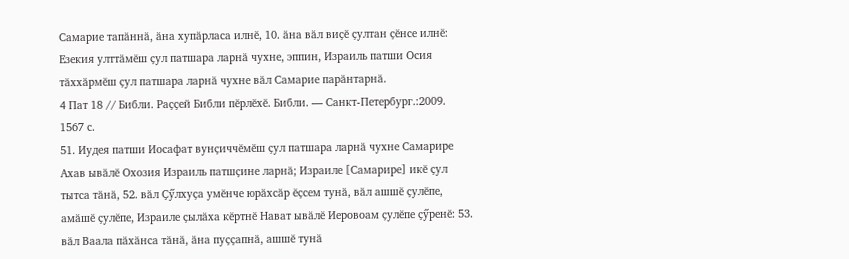Самарие тапӑннӑ, ӑна хупӑрласа илнӗ, 10. ӑна вӑл виҫӗ ҫултан ҫӗнсе илнӗ: Езекия улттӑмӗш ҫул патшара ларнӑ чухне, эппин, Израиль патши Осия тӑххӑрмӗш ҫул патшара ларнӑ чухне вӑл Самарие парӑнтарнӑ.
4 Пат 18 // Библи. Раҫҫей Библи пӗрлӗхӗ. Библи. — Санкт-Петербург.:2009. 1567 с.
51. Иудея патши Иосафат вунҫиччӗмӗш ҫул патшара ларнӑ чухне Самарире Ахав ывӑлӗ Охозия Израиль патшҫине ларнӑ; Израиле [Самарире] икӗ ҫул тытса тӑнӑ, 52. вӑл Ҫӳлхуҫа умӗнче юрӑхсӑр ӗҫсем тунӑ, вӑл ашшӗ ҫулӗпе, амӑшӗ ҫулӗпе, Израиле ҫылӑха кӗртнӗ Нават ывӑлӗ Иеровоам ҫулӗпе ҫӳренӗ: 53. вӑл Ваала пӑхӑнса тӑнӑ, ӑна пуҫҫапнӑ, ашшӗ тунӑ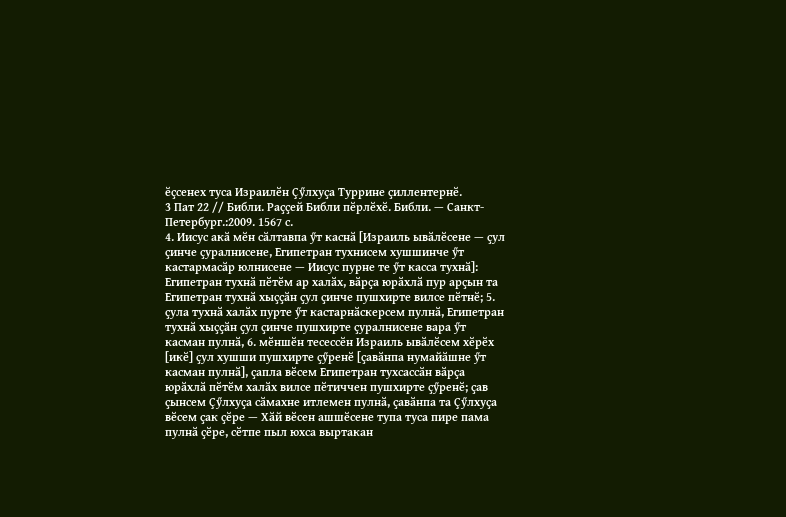ӗҫсенех туса Израилӗн Ҫӳлхуҫа Туррине ҫиллентернӗ.
3 Пат 22 // Библи. Раҫҫей Библи пӗрлӗхӗ. Библи. — Санкт-Петербург.:2009. 1567 с.
4. Иисус акӑ мӗн сӑлтавпа ӳт каснӑ [Израиль ывӑлӗсене — ҫул ҫинче ҫуралнисене, Египетран тухнисем хушшинче ӳт кастармасӑр юлнисене — Иисус пурне те ӳт касса тухнӑ]: Египетран тухнӑ пӗтӗм ар халӑх, вӑрҫа юрӑхлӑ пур арҫын та Египетран тухнӑ хыҫҫӑн ҫул ҫинче пушхирте вилсе пӗтнӗ; 5. ҫула тухнӑ халӑх пурте ӳт кастарнӑскерсем пулнӑ, Египетран тухнӑ хыҫҫӑн ҫул ҫинче пушхирте ҫуралнисене вара ӳт касман пулнӑ, 6. мӗншӗн тесессӗн Израиль ывӑлӗсем хӗрӗх [икӗ] ҫул хушши пушхирте ҫӳренӗ [ҫавӑнпа нумайӑшне ӳт касман пулнӑ], ҫапла вӗсем Египетран тухсассӑн вӑрҫа юрӑхлӑ пӗтӗм халӑх вилсе пӗтиччен пушхирте ҫӳренӗ; ҫав ҫынсем Ҫӳлхуҫа сӑмахне итлемен пулнӑ, ҫавӑнпа та Ҫӳлхуҫа вӗсем ҫак ҫӗре — Хӑй вӗсен ашшӗсене тупа туса пире пама пулнӑ ҫӗре, сӗтпе пыл юхса выртакан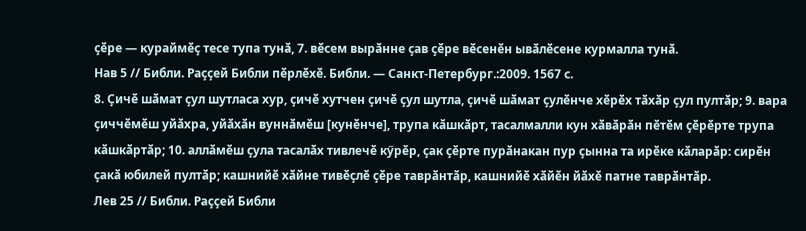ҫӗре — кураймӗҫ тесе тупа тунӑ, 7. вӗсем вырӑнне ҫав ҫӗре вӗсенӗн ывӑлӗсене курмалла тунӑ.
Нав 5 // Библи. Раҫҫей Библи пӗрлӗхӗ. Библи. — Санкт-Петербург.:2009. 1567 с.
8. Ҫичӗ шӑмат ҫул шутласа хур, ҫичӗ хутчен ҫичӗ ҫул шутла, ҫичӗ шӑмат ҫулӗнче хӗрӗх тӑхӑр ҫул пултӑр; 9. вара ҫиччӗмӗш уйӑхра, уйӑхӑн вуннӑмӗш [кунӗнче], трупа кӑшкӑрт, тасалмалли кун хӑвӑрӑн пӗтӗм ҫӗрӗрте трупа кӑшкӑртӑр; 10. аллӑмӗш ҫула тасалӑх тивлечӗ кӳрӗр, ҫак ҫӗрте пурӑнакан пур ҫынна та ирӗке кӑларӑр: сирӗн ҫакӑ юбилей пултӑр; кашнийӗ хӑйне тивӗҫлӗ ҫӗре таврӑнтӑр, кашнийӗ хӑйӗн йӑхӗ патне таврӑнтӑр.
Лев 25 // Библи. Раҫҫей Библи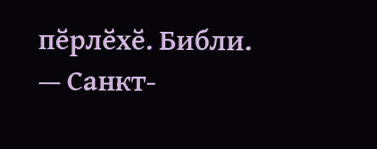пӗрлӗхӗ. Библи. — Санкт-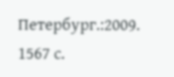Петербург.:2009. 1567 с.